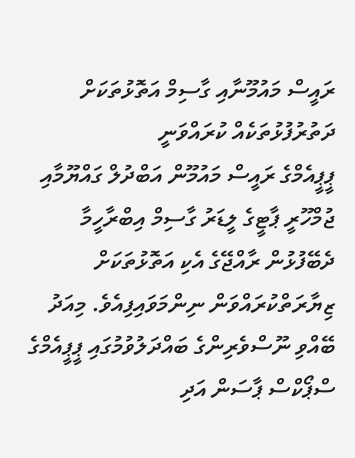ރައީސް މައުމޫނާއި ގާސިމް އަތޮޅުތަކަށް ދަތުރުފުޅުތަކެއް ކުރައްވަނީ
ޕީޕީއެމްގެ ރައީސް މައުމޫން އަބްދުލް ގައްޔޫމާއި ޖުމްހޫރީ ޕާޓީގެ ލީޑަރު ގާސިމް އިބްރާހީމާ ދެބޭފުޅުން ރާއްޖޭގެ އެކި އަތޮޅުތަކަށް ޒިޔާރަތްކުރައްވަން ނިންމަވައިފިއެވެ. މިއަދު ބޭއްވި ނޫސްވެރިންގެ ބައްދަލުވުމުގައި ޕީޕީއެމްގެ ސްޕޯކްސް ޕާސަން އަދި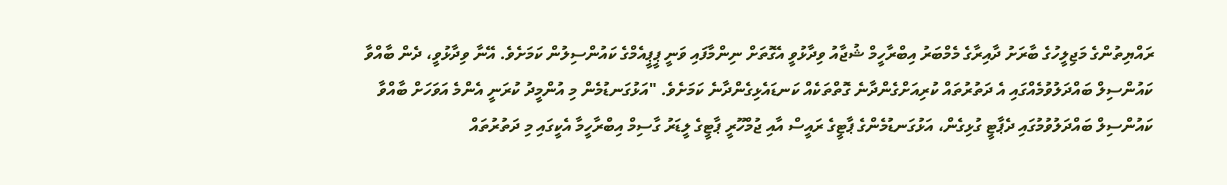ރައްޔިތުންގެ މަޖިލީހުގެ ބާރަށު ދާއިރާގެ މެމްބަރު އިބްރާހީމް ޝުޖާއު ވިދާޅުވީ އެގޮތަށް ނިންމާފައި ވަނީ ޕީޕީއެމްގެ ކައުންސިލުން ކަމަށެވެ. އޭނާ ވިދާޅުވީ، ދެން ބާއްވާ ކައުންސިލް ބައްދަލުވުމެއްގައި އެ ދަތުރުތައް ކުރިއަށްގެންދާނެ ގޮތްތަކެއް ކަނޑައެޅިގެންދާނެ ކަމަށެވެ. "އަޅުގަނޑުމެން މި އުންމީދު ކުރަނީ އެންމެ އަވަހަށް ބާއްވާ ކައުންސިލް ބައްދަލުވުމުގައި ދެޕާޓީ ގުޅިގެން، އަޅުގަނޑުމެންގެ ޕާޓީގެ ރައީސް އާއި ޖުމްހޫރީ ޕާޓީގެ ލީޑަރު ގާސިމް އިބްރާހީމާ އެކީގައި މި ދަތުރުތައް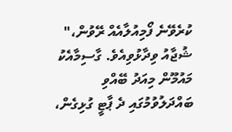ކުރެވޭނެ ފޯމިއުލާއެއް ރޭވުން،" ޝުޖާއު ވިދާޅުވިއެވެ. ގާސިމާއެކު މައުމޫން މިއަދު ބޭއްވި ބައްދަލުވުމުގައި ދެ ޕާޓީ ގުޅިގެން،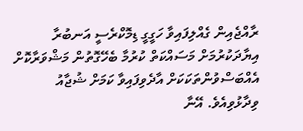ރާއްޖެއިން ގެއްލިފައިވާ ހަގީގީ ޑިމޮކްރެސީ އަނބުރާ އިޔާދަކުރުމަށް މަސައްކަތް ކުރުމާ ބެހޭގޮތުން މަޝްވަރާކޮށް އެއްބަސްވުންތަކަކަށް އާދެވިފައިވާ ކަމަށް ޝުޖާއު ވިދާޅުވިއެވެ. އޭނާ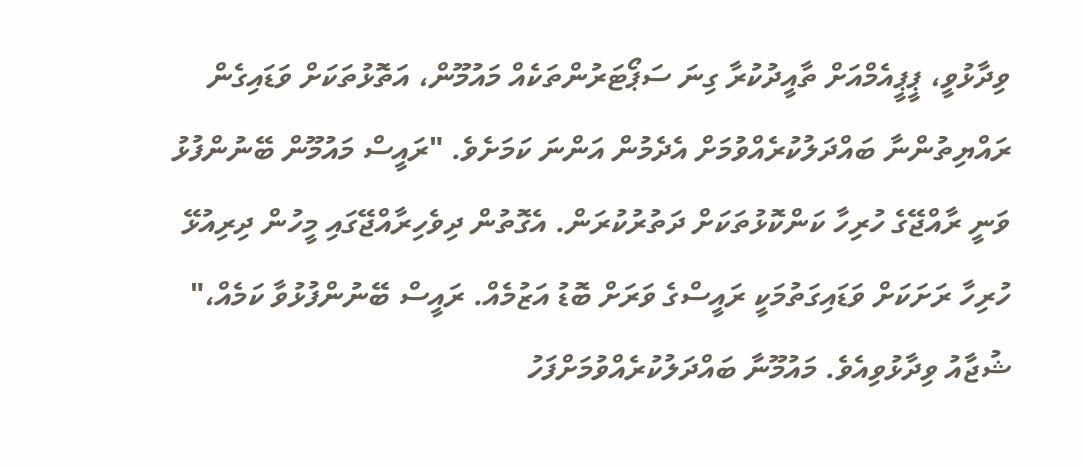ވިދާޅުވީ، ޕީޕީއެމްއަށް ތާއީދުކުރާ ގިނަ ސަޕޯޓަރުންތަކެއް މައުމޫން، އަތޮޅުތަކަށް ވަޑައިގެން ރައްޔިތުންނާ ބައްދަލުކުރެއްވުމަށް އެދެމުން އަންނަ ކަމަށެވެ. "ރައީސް މައުމޫން ބޭނުންފުޅު ވަނީ ރާއްޖޭގެ ހުރިހާ ކަންކޮޅުތަކަށް ދަތުރުކުރަން. އެގޮތުން ދިވެހިރާއްޖޭގައި މީހުން ދިރިއުޅޭ ހުރިހާ ރަށަކަށް ވަޑައިގަތުމަކީ ރައީސްގެ ވަރަށް ބޮޑު އަޒުމެއް. ރައީސް ބޭނުންފުޅުވާ ކަމެއް،" ޝުޖާއު ވިދާޅުވިއެވެ. މައުމޫނާ ބައްދަލުކުރެއްވުމަށްފަހު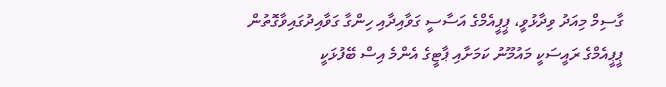ގާސިމް މިއަދު ވިދާޅުވީ، ޕީޕީއެމްގެ އަސާސީ ގަވާއިދާއި ހިންގާ ގަވާއިދުގައިވާގޮތުން ޕީޕީއެމްގެ ރައީސަކީ މައުމޫނު ކަމަށާއި ޕާޓީގެ އެންމެ އިސް ބޭފުޅަކީ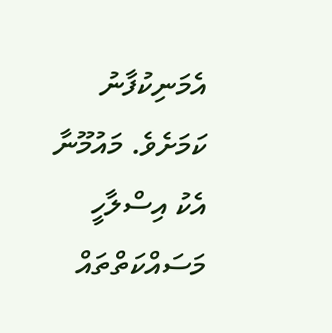އެމަނިކުފާނު ކަމަށެވެ. މައުމޫނާ އެކު އިސްލާހީ މަސައްކަތްތައް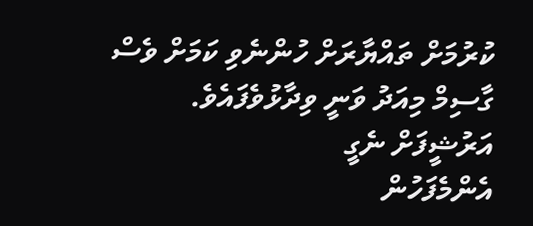ކުރުމަށް ތައްޔާރަށް ހުންނެވި ކަމަށް ވެސް ގާސިމް މިއަދު ވަނީ ވިދާޅުވެފައެވެ.
އަރުޝީފަށް ނެގީ
އެންމެފަހުން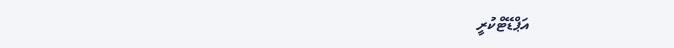އަޕްޑޭޓްކުރީ